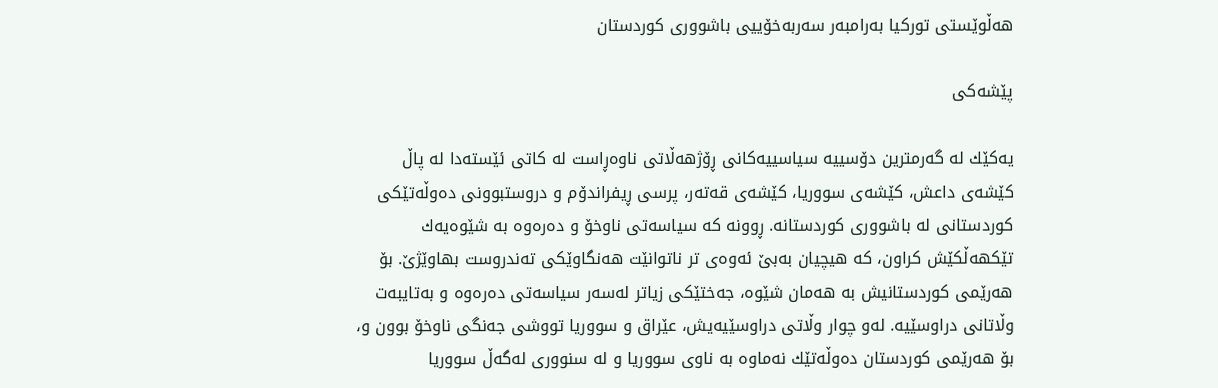هه‌ڵوێستى توركيا به‌رامبه‌ر سه‌ربه‌خۆيیى باشوورى كوردستان

پێشه‌كى

يه‌كێك له‌ گه‌رمترين دۆسييه‌ سياسييه‌كانى ڕۆژهه‌ڵاتى ناوه‌ڕاست له‌ كاتى ئێسته‌دا له ‌پاڵ كێشه‌ى‌ داعش، كێشه‌ى سووريا، كێشه‌ى قه‌ته‌ر، پرسى ڕیفراندۆم و دروستبوونى ده‌وڵه‌تێكى كوردستانى له ‌باشوورى كوردستانه‌. ڕوونه‌ كه‌ سياسه‌تى ناوخۆ و ده‌ره‌وه‌ به شێوه‌يه‌ك تێكهه‌ڵكێش كراون، كه ‌هيچيان به‌بێ ئه‌وه‌ی تر ناتوانێت هه‌نگاوێكى ته‌ندروست بهاوێژێ. بۆ هه‌رێمى كوردستانيش به‌ هه‌مان شێوه‌، جه‌ختێكى زياتر له‌سه‌ر سياسه‌تى ده‌ره‌وه‌ و به‌تايبه‌ت وڵاتانى دراوسێيه‌. له‌و چوار وڵاتى دراوسێيه‌یش، عێراق و سووريا تووشى جه‌نگى ناوخۆ بوون و، بۆ هه‌رێمى كوردستان ده‌وڵه‌تێك نه‌ماوه‌ به ‌ناوى سووريا و له‌ سنوورى له‌گه‌ڵ سووريا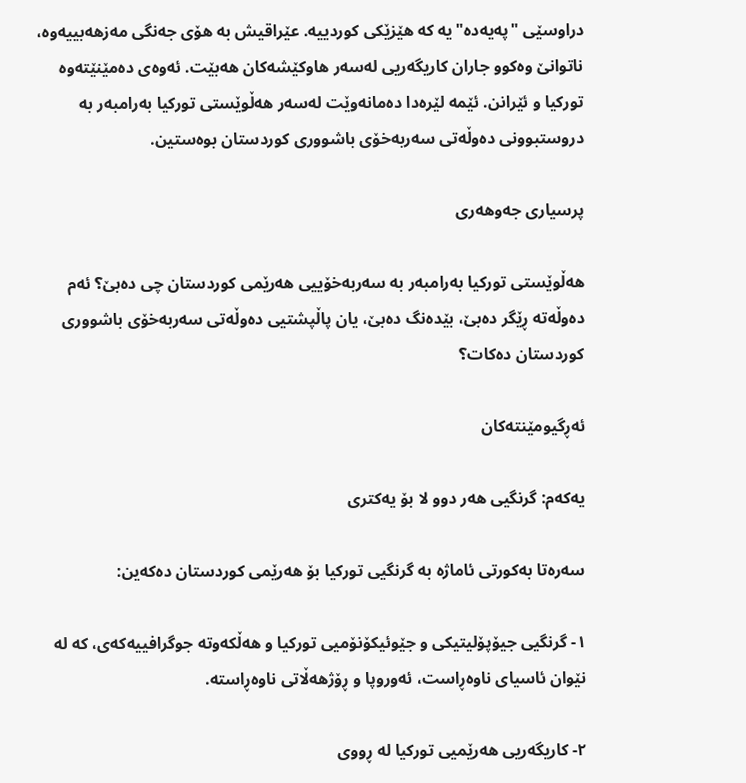دراوسێى "په‌يه‌ده"يه‌ كه‌ هێزێكى كوردييه‌. عێراقيش به ‌هۆى جه‌نگى مه‌زهه‌بییه‌وه‌، ناتوانێ وه‌كوو جاران كاريگه‌ریی له‌سه‌ر هاوكێشه‌كان هه‌بێت. ئه‌وه‌ى ده‌مێنێته‌وه‌ توركيا و ئێرانن. ئێمه‌ لێره‌دا ده‌مانه‌وێت له‌سه‌ر هه‌ڵوێستى توركيا به‌رامبه‌ر به‌ دروستبوونى ده‌وڵه‌تى سه‌ربه‌خۆى باشوورى كوردستان بوه‌ستين.

پرسيارى جه‌وهه‌رى

هه‌ڵوێستى توركيا به‌رامبه‌ر به ‌سه‌ربه‌خۆيیى هه‌رێمى كوردستان چى ده‌بێ؟ ئه‌م ده‌وڵه‌ته‌ ڕێگر ده‌بێ، بێده‌نگ ده‌بێ، يان پاڵپشتیى ده‌وڵه‌تى سه‌ربه‌خۆى باشوورى كوردستان ده‌كات؟

ئه‌ڕگيومێنته‌كان

يه‌كه‌م: گرنگیى هه‌ر دوو لا بۆ يه‌كترى

سەرەتا بەکورتی ئاماژە بە گرنگیی تورکیا بۆ هەرێمی کوردستان دەکەین:

١- گرنگیی جیۆپۆلیتیکی و جێوئیکۆنۆمیی تورکیا و هەڵکەوتە جوگرافییەکەی، کە لە نێوان ئاسیای ناوەڕاست، ئەوروپا و ڕۆژهەڵاتی ناوەڕاستە.

٢- کاریگەریی هەرێمیی تورکیا لە ڕووی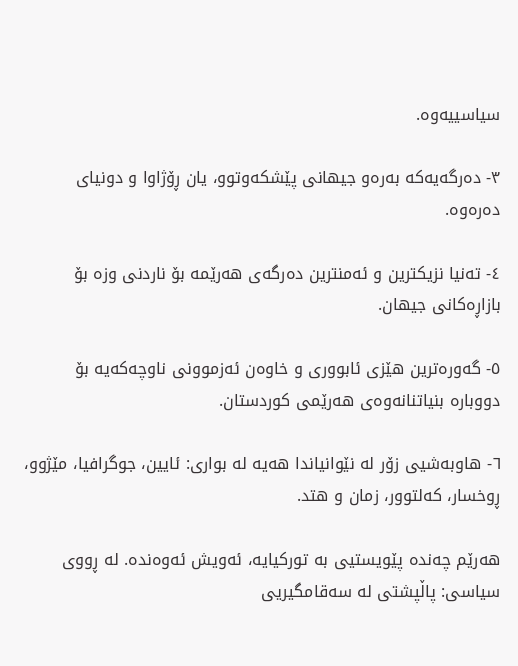سیاسییه‌وه‌.

٣- دەرگه‌یەکە بەرەو جیهانی پێشکەوتوو، یان ڕۆژاوا و دونیای دەرەوە.

٤- تەنیا نزیکترین و ئه‌منترین دەرگه‌ی هەرێمە بۆ ناردنی وزە بۆ بازاڕەکانی جیهان.

٥- گەورەترین هێزی ئابووری و خاوەن ئەزموونی ناوچەکەیە بۆ دووبارە بنیاتنانەوەی هەرێمی کوردستان.

٦- هاوبەشیی زۆر لە نێوانیاندا هەیە لە بواری: ئایین، جوگرافیا، مێژوو، ڕوخسار، که‌لتوور، زمان و هتد.

هەرێم چەندە پێویستیی بە تورکیایە، ئەویش ئەوەندە. لە ڕووی سیاسی: پاڵپشتی لە سەقامگیریی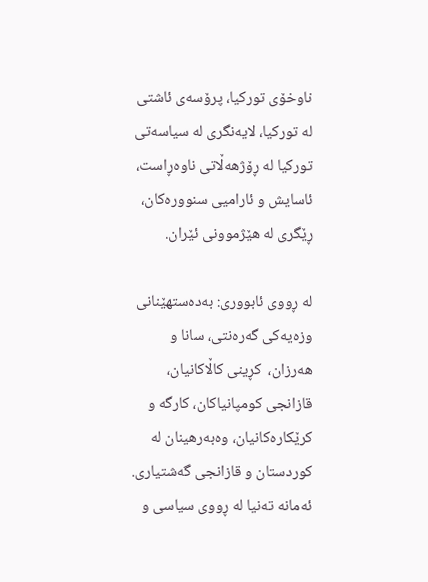ناوخۆی تورکیا، پرۆسەی ئاشتی لە تورکیا، لایەنگری لە سیاسەتی تورکیا لە ڕۆژهەڵاتی ناوەڕاست، ئاسایش و ئارامیی سنوورەکان، ڕێگری لە هێژموونی ئێران.

لە ڕووی ئابووری: بەدەستهێنانی وزەیەکی گه‌رەنتی، سانا و هەرزان،  کڕینی کاڵاکانیان، قازانجی کومپانیاکان، کارگە و کرێکارەکانیان، وەبەرهینان لە کوردستان و قازانجی گەشتیاری. ئەمانە تەنیا لە ڕووی سیاسی و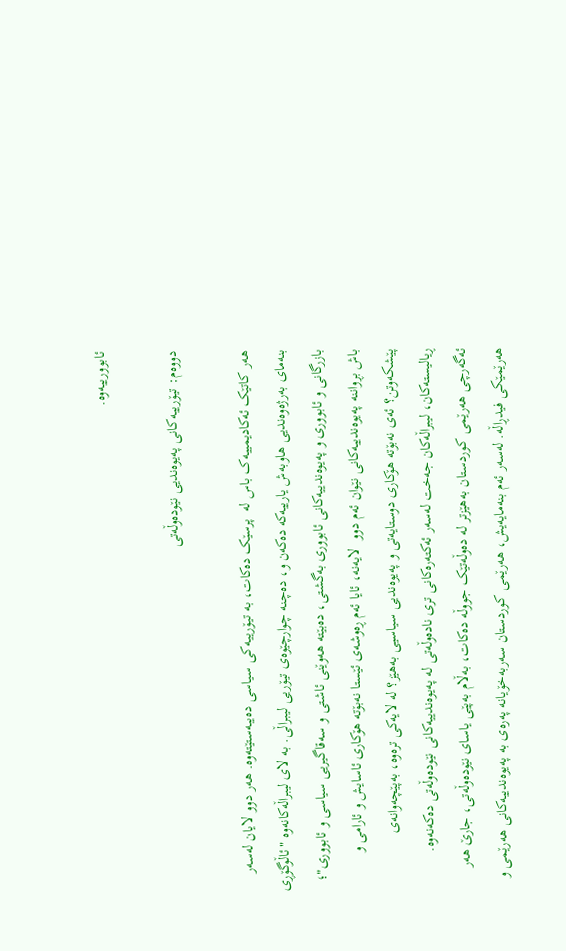ئابوورییەوە.

دووه‌م: تيۆرییه‌كانى په‌يوه‌ندیى نێوده‌وڵه‌تى

هەر کاتێک ئەکادیمییەک باس لە  پرسێک دەکات، بە تیۆرییه‌کی سیاسی دەیبەستێتەوە. هەر دوو لایان لەسەر بنەمای بەرژەوەندیی هاوبەش یارییەکە دەکەن و، دەچنە چوارچێوەی تیۆریی لیبراڵی. بە لای لیبراڵەکانەوە "ئاڵوگۆڕی بازرگانی و ئابووری و پەیوەندییەکانی ئابووری بەگشتی، دەبێتە هەوێنی ئاشتی و سەقاگیریی سیاسی و ئابووری"؛ باش بڕواننە پەیوەندییەکانی نێوان ئەم دوو  لایەنە، ئایا ئەم ڕەوشەی ئێستا نەبۆتە هۆکاری ئاسایش و ئارامی و پێشکەوتن؟ ئەی نەبۆتە هۆکاری دوستایەتی و پەیوەندیی سیاسیی بەهێز؟ لە لایەکی ترەوە، بەپێچەوانەی ڕیالیستەکان، لیبراڵەکان جەخت لەسەر ئەکتەرەکانی تری نادەوڵەتی لە پەیوەندییەکانی نێودەوڵەتی دەکەنەوە. ئەگەرچی هەرێمی کوردستان بەهێزتر لە دەوڵەتێک جووڵە دەکات، بەڵام بەپێی یاسای نێودەوڵەتی، جارێ هەر هەرێمێکی فیدڕاڵە. لەسەر ئەم بنەمایەیش، هەرێمی کوردستان سەربەخۆیانە پەرەی بە پەیوەندییەکانی هەرێمی و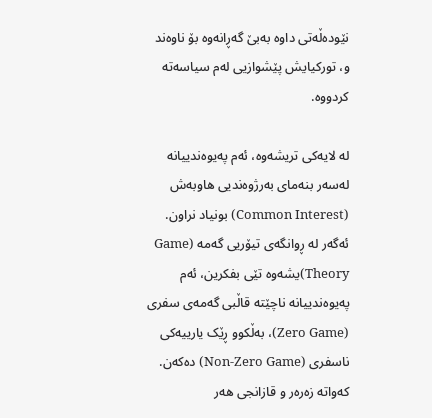نێودەڵەتی داوە بەبێ گەڕانەوە بۆ ناوەند و، توركيایش پێشوازیى له‌م سياسه‌ته‌ كردووه‌.

لە لایەکى تریشه‌وه‌، ئەم پەیوەندییانە لەسەر بنەمای بەرژوەندیی هاوبەش (Common Interest) بونیاد نراون. ئەگەر لە ڕوانگەی تیۆریی گەمە (Game Theory)یشه‌وه‌ تێی بفکرین، ئەم پەیوەندییانە ناچێتە قاڵبی گەمەی سفری (Zero Game)، بەڵکوو ڕێک یارییەکی ناسفری (Non-Zero Game) دەکەن. کەواتە زەرەر و قازانجی هەر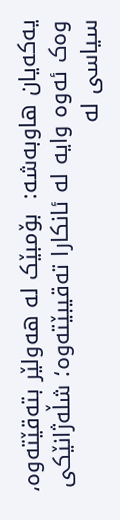یەکەیان هاوبەشە:  بۆمبێک لە هەولێر بتەقێتەوە، وەک ئەوە وایە لە ئانكارا تەقیبێتەوە؛ شڵەژانێکی سیاسی لە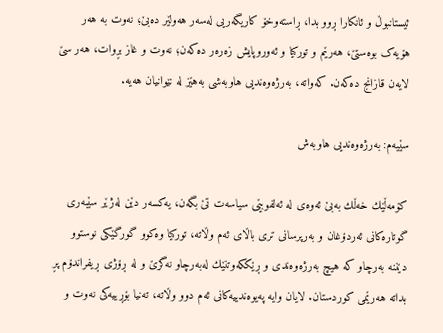ئیستانبوڵ و ئانكارا ڕوو بدا، ڕاستەوخۆ کاریگەریی لەسەر هەولێر دەبێ؛ نەوت بە هەر هۆیەک بوەستێ، هەرێم و تورکیا و ئەوروپایش زەرەر دەکەن؛ نەوت و غاز بڕوات، هەر سێ لایەن قازانج دەکەن. کەواتە، بەرژەوەندیی هاوبەشی بەهێز لە نێوانیان هەیە.

سێيه‌م: به‌رژه‌وه‌ندیى هاوبه‌ش

كۆمه‌ڵێك خه‌ڵك به‌بێ ئه‌وه‌ى له‌ ئه‌لفوبێى سياسه‌ت تێ بگه‌ن، يه‌كسه‌ر دێن له‌ژێر سێبه‌رى گوتاره‌كانى ئه‌ردۆغان و به‌رپرسانى ترى باڵاى ئه‌م وڵاته‌، توركيا وه‌كوو گورگێكى نوستوو دێننه‌ به‌رچاو كه‌ هيچ به‌رژه‌وه‌ندى و ڕێككه‌وتنێك له‌به‌رچاو نه‌گرێ و له ‌ڕۆژى ڕیفراندۆم پڕ بداته‌ هه‌رێمى كوردستان. لايان وايه‌ په‌يوه‌ندييه‌كانى ئه‌م دوو وڵاته‌، ته‌نیا بۆڕييه‌كى نه‌وت و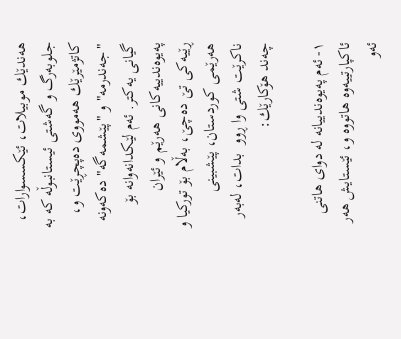هه‌ندێك موبيلات، ئێكسسوارات، جلوبه‌رگ و گه‌شتى ئيستا‌نبوڵه‌ كه‌ به‌  كاتژمێرێك هه‌مووى ده‌پچڕێت و، "جه‌ندرمه" و "پێشمه‌گه‌" ده‌كه‌ونه‌ گيانى يه‌كتر. ئه‌م لێكدانه‌وانه‌ بۆ په‌يوه‌ندييه‌كانى هه‌رێم و ئێران ڕێيه‌كى تێ ده‌چێ، به‌ڵام بۆ توركيا و هه‌رێمى كوردستان، پێشبينى ناكرێت شتى وا ڕوو  بدات، له‌به‌ر چه‌ند هۆكارێك:

١- ئه‌م په‌يوه‌ندييانه‌ له ‌دواى هاتنى ئاكپارتييه‌وه‌ هاتووه ‌و، ئێستا‌یش هه‌ر ئه‌و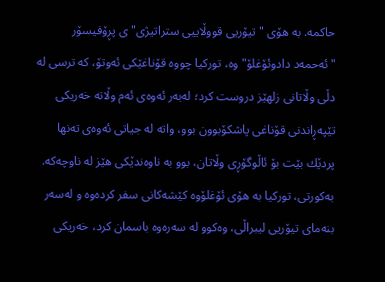حاكمه‌. به ‌هۆى "تيۆریى قووڵايیى ستراتيژى"ی پڕۆفيسۆر "ئه‌حمه‌د دادوئۆغلۆ"وه‌، توركيا چووه‌ قۆناغێكی ئه‌وتۆ، كه‌ ترسى له‌ دڵى وڵاتانى زلهێز دروست كرد؛ له‌به‌ر ئه‌وه‌ى ئه‌م وڵاته‌ خه‌ريكى تێپه‌ڕاندنى قۆناغى پاشكۆبوون بوو، واته‌ له‌ جياتى ئه‌وه‌ى ته‌نها پردێك بێت بۆ ئاڵوگۆڕى وڵاتان، بوو به ‌ناوه‌ندێكى هێز له ‌ناوچه‌كه‌. به‌كورتى، توركيا به ‌هۆى ئۆغلۆوه‌ كێشه‌كانى سفر كرده‌وه ‌و له‌سه‌ر بنه‌ماى تيۆریى ليبراڵى، وه‌كوو له ‌سه‌ره‌وه‌ باسمان كرد، خه‌ريكى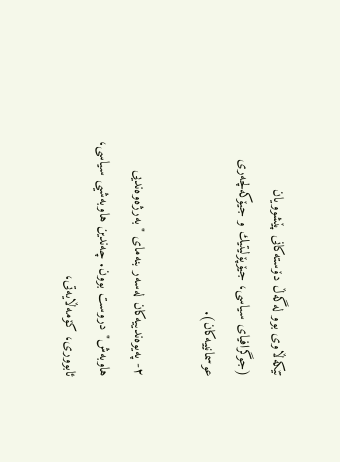تێكه‌ڵاوى بوو له‌گه‌ڵ دۆسته‌كانى پێشوويان (جوگرافياى سياسى، جيۆپۆلیتيك و جيۆكه‌لچه‌رى عوسمانييه‌كان).

٢- په‌يوه‌ندييه‌كان له‌سه‌ر بنه‌ماى "به‌رژه‌وه‌ندیى هاوبه‌ش" دروست بوون. چه‌ندين هاوبه‌شیى سياسى، ئابوورى، كۆمه‌ڵايه‌تى،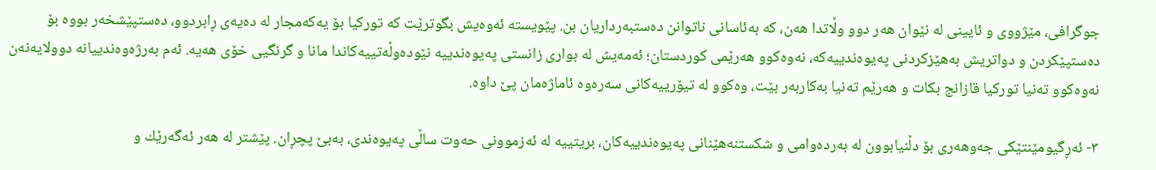جوگرافى، مێژووى و ئایينى له ‌نێوان هه‌ر دوو وڵاتدا هه‌ن، كه‌ به‌ئاسانى ناتوانن ده‌ستبه‌رداريان بن. پێويسته‌ ئه‌وه‌یش بگوترێت كه‌ توركيا بۆ يه‌كه‌مجار له ‌ده‌یه‌ی ڕابردوو، ده‌ستپێشخه‌ر بووه‌ بۆ ده‌ستپێكردن و دواتريش به‌هێزكردنى په‌يوه‌ندييه‌كه،‌ نه‌وه‌كوو هه‌رێمى كوردستان؛ ئه‌مه‌یش‌ له‌ بوارى زانستى په‌يوه‌‌ندييه‌ نێوده‌وڵه‌تییه‌كاندا مانا و گرنگیى خۆى هه‌يه. ئه‌م به‌رژه‌وه‌ندييانه‌ دوولايه‌نه‌ن نه‌وه‌كوو ته‌نیا توركيا قازانج بكات و هه‌رێم ته‌نیا به‌كاربه‌ر بێت، وه‌كوو له‌ تيۆرییه‌كانى سه‌ره‌وه‌ ئاماژه‌مان پێ داوه‌.

٣- ئه‌ڕگيومێنتێكى‌ جه‌وهه‌رى بۆ دڵنيابوون له ‌به‌رده‌وامى و شكستنه‌هێنانى په‌يوه‌ندييه‌كان، بريتييه‌ له‌ ئه‌زموونى حه‌وت ساڵى په‌يوه‌ندى، به‌بێ پچڕان. پێشتر له‌ هه‌ر ئه‌گه‌رێك و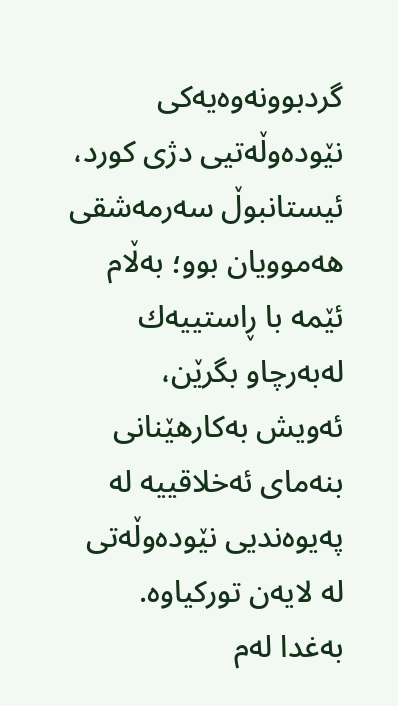گردبوونه‌وه‌يه‌كى نێوده‌وڵه‌تیى دژى كورد، ئیستا‌نبوڵ سه‌رمه‌شقى هه‌موويان بوو؛ به‌ڵام ئێمه‌ با ڕاستيیه‌ك له‌به‌رچاو بگرێن، ئه‌ويش به‌كارهێنانى بنه‌ماى ئه‌خلاقییه‌ له‌ په‌يوه‌ندیى نێوده‌وڵه‌تى له‌ لايه‌ن توركياوه‌. به‌غدا له‌م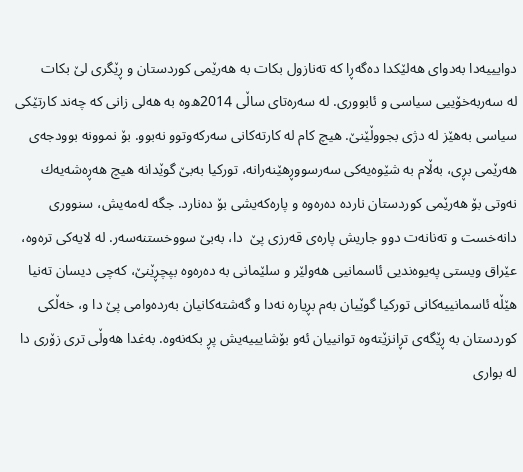دواييیه‌دا به‌دواى هه‌لێكدا ده‌گه‌ڕا كه‌ ته‌نازول بكات به ‌هه‌رێمى كوردستان و ڕێگرى لێ بكات له ‌سه‌ربه‌خۆییی سياسى و ئابوورى. له‌ سه‌ره‌تاى ساڵى 2014ه‌وه‌ به ‌هه‌لی زانى كه‌ چه‌ند كارتێكى‌ سياسى به‌هێز له ‌دژى بجووڵێنێ. هيچ كام له‌ كارته‌كانى سه‌ركه‌وتوو نه‌بوو. بۆ نموونه‌ بوودجه‌ى هه‌رێمى بڕى، به‌ڵام به شێوه‌يه‌كى سه‌رسووڕهێنه‌رانه‌، توركيا به‌بێ گوێدانه‌ هيچ هه‌ڕه‌شه‌يه‌ك نه‌وتى بۆ هه‌رێمى كوردستان نارده‌ ده‌ره‌وه‌ و پاره‌كه‌یشى بۆ ده‌نارد. جگه ‌له‌مه‌یش، سنوورى دانه‌خست و ته‌نانه‌ت دوو جاریش پاره‌ى قه‌رزی‌ پێ  دا، به‌بێ سووخستنه‌سه‌ر. له ‌لايه‌كى تره‌وه‌، عێراق ويستى په‌يوه‌ندیى ئاسمانیى هه‌ولێر و سلێمانى به ‌ده‌ره‌وه‌ بپچڕێنێ، كه‌چى ديسان ته‌نیا هێڵه‌ ئاسمانييه‌كانى توركيا گوێيان به‌م بڕياره‌ نه‌دا و گه‌شته‌كانيان به‌رده‌وامى پێ دا و، خه‌ڵكى كوردستان به ‌ڕێگه‌ى تڕانزێته‌وه‌ توانيیان ئه‌و بۆشاييیه‌یش پڕ بكه‌نه‌وه‌. به‌غدا هه‌وڵى ترى زۆری دا له ‌بوارى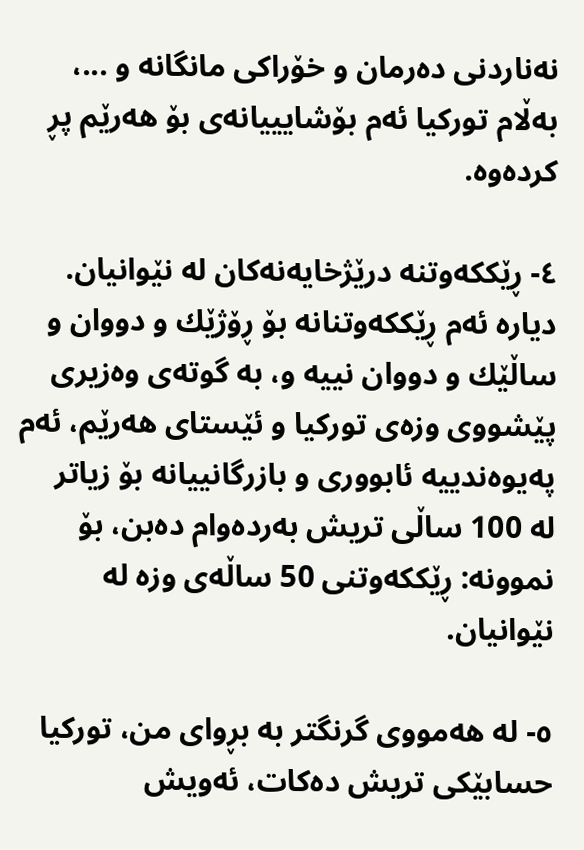نه‌ناردنى ده‌رمان و خۆراكى مانگانه ‌و ...، به‌ڵام توركيا ئه‌م بۆشايیيانه‌ى بۆ هه‌رێم پڕ كرده‌وه‌.

٤- ڕێككه‌وتنه‌ درێژخايه‌نه‌كان له ‌نێوانيان. دياره‌ ئه‌م ڕێككه‌وتنانه‌ بۆ ڕۆژێك و دووان و ساڵێك و دووان نيیه‌ و، به ‌گوته‌ى وه‌زيرى پێشووى وزه‌ى توركيا و ئێستا‌ى هه‌رێم، ئه‌م په‌يوه‌ندييه‌ ئابوورى و بازرگانيیانه‌ بۆ زياتر له ‌100 ساڵى تريش به‌رده‌وام ده‌بن، بۆ نموونه: ڕێككه‌وتنى 50 ساڵه‌ى وزه‌‌ له‌ نێوانيان.

٥- له ‌هه‌مووى گرنگتر به ‌بڕواى من، توركيا حسابێكى تريش ده‌كات، ئه‌ويش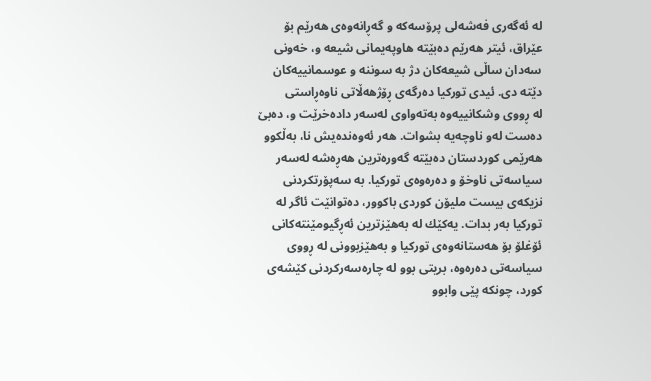له ‌ئه‌گه‌ری فه‌شه‌لى پرۆسه‌كه ‌و گه‌ڕانه‌وه‌ى هه‌رێم بۆ عێراق، ئيتر هه‌رێم ده‌بێته‌ هاوپه‌يمانى شيعه‌ و، خه‌ونى سه‌دان ساڵى شيعه‌كان دژ به‌ سوننه‌ و عوسمانييه‌كان دێته‌ دى. ئيدى توركيا ده‌رگه‌ى ڕۆژهه‌ڵاتى ناوه‌ڕاستى له ‌ڕووى وشكانيیه‌وه‌ به‌ته‌واوى له‌سه‌ر داده‌خرێت و، ده‌بێ ده‌ست له‌و ناوچه‌يه‌ بشوات. هه‌ر ئه‌وه‌نده‌یش نا، به‌ڵكوو هه‌رێمى كوردستان ده‌بێته‌ گه‌وره‌ترين هه‌ڕه‌شه‌ له‌سه‌ر سياسه‌تى ناوخۆ و ده‌ره‌وه‌ى توركيا. به ‌سه‌پۆرتكردنى نزيكه‌ى بيست مليۆن كوردى باكوور، ده‌توانێت ئاگر له‌ توركيا به‌ر بدات. يه‌كێك له ‌به‌هێزترين ئه‌ڕگيومێنته‌كانى ئۆغلۆ بۆ هه‌ستانه‌وه‌ى توركيا و به‌هێزبوونى له ‌ڕووى سياسه‌تى ده‌ره‌وه‌، بريتى بوو له ‌چاره‌سه‌ركردنى كێشه‌ى كورد، چونكه‌ پێى وابوو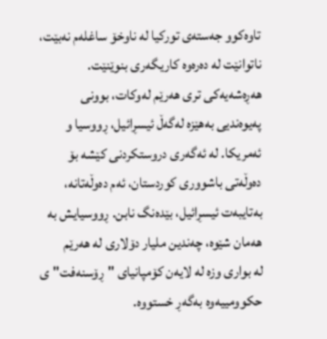تاوه‌كوو جه‌سته‌ى توركيا له ‌ناو‌خۆ ساغله‌م نه‌بێت، ناتوانێت له‌ ده‌ره‌وه‌ كاريگه‌رى بنوێنێت. هه‌ڕه‌شه‌يه‌كى ترى هه‌رێم له‌وكات، بوونى په‌يوه‌ندیى به‌هێزه‌ له‌گه‌ڵ ئيسڕائيل، ڕووسيا و ئه‌مريكا. له ‌ئه‌گه‌رى ‌دروستكردنى كێشه بۆ ده‌وڵه‌تى باشوورى كوردستان، ئه‌م ده‌وڵه‌تانه‌، به‌تايبه‌ت ئيسڕائيل، بێده‌نگ نابن. ڕووسيایش به‌ هه‌مان شێوه،‌ چه‌ندين مليار دۆلارى له ‌هه‌رێم له ‌بوارى وزه‌ له‌ لايه‌ن كۆمپانياى "ڕۆسنه‌فت"ى حكوومییه‌وه‌ به‌گه‌ڕ خستووه‌.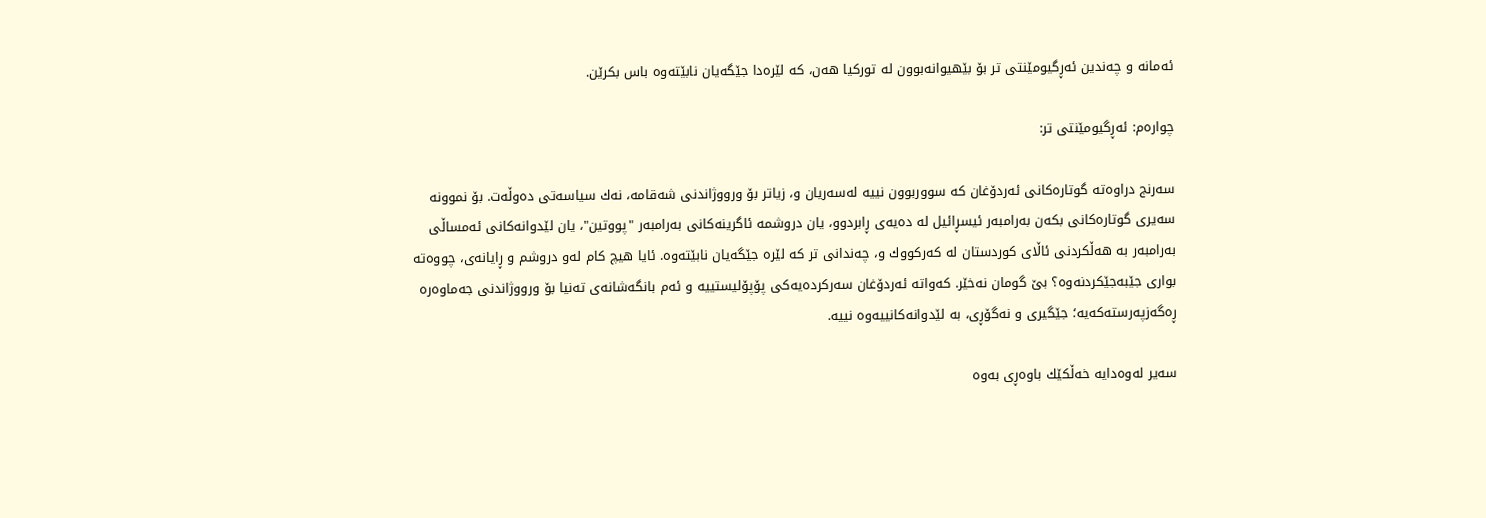ئه‌مانه‌ و چه‌ندين ئه‌ڕگيومێنتى تر بۆ بێهيوانه‌بوون له ‌توركيا هه‌ن، كه‌ لێره‌دا‌ جێگه‌يان نابێته‌وه‌ باس بكرێن.

چواره‌م: ئه‌ڕگيومێنتى تر:

سه‌رنج دراوه‌ته‌ گوتاره‌كانى ئه‌ردۆغان كه‌ سووربوون نييه‌ له‌سه‌ريان و، زياتر بۆ ورووژاندنى شه‌قامه‌، نه‌ك سياسه‌تى ده‌وڵه‌ت. بۆ نموونه‌ سه‌يرى گوتاره‌كانى بكه‌ن به‌رامبه‌ر ئيسڕائيل له ‌ده‌یه‌ی ڕابردوو، يان دروشمه‌ ئاگرينه‌كانى به‌رامبه‌ر "پووتين"، يان لێدوانه‌كانى ئه‌مساڵى به‌رامبه‌ر به‌ هه‌ڵكردنى ئاڵاى كوردستان له‌ كه‌ركووك و، چه‌ندانى تر كه‌ لێره‌ جێگه‌يان نابێته‌وه‌. ئايا هيچ كام له‌و دروشم و ڕايانه‌ى، چووه‌ته‌‌ بوارى جێبه‌جێكردنه‌وه‌؟ بێ گومان نه‌خێر. كه‌واته‌ ئه‌ردۆغان سه‌ركرده‌يه‌كى پۆپۆليستيیه‌ و ئه‌م بانگه‌شانه‌ى ته‌نیا بۆ ورووژاندنى جه‌ماوه‌ره ڕه‌گه‌زپه‌رسته‌كه‌يه‌‌؛ جێگيرى و نه‌گۆڕى، به ‌لێدوانه‌كانییه‌وه‌ نيیه‌‌.

سه‌ير له‌وه‌دايه‌ خه‌ڵكێك باوه‌ڕى به‌وه‌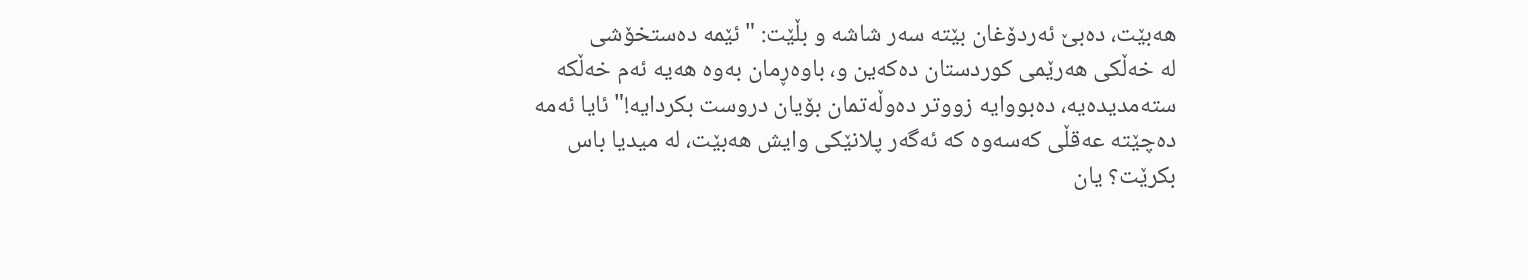هه‌بێت، ده‌بێ ئه‌ردۆغان بێته ‌سه‌ر شاشه‌ و بڵێت: "ئێمه‌ ده‌ستخۆشى له ‌خه‌ڵكى هه‌رێمى كوردستان ده‌كه‌ين و، باوه‌ڕمان به‌وه‌ هه‌يه‌ ئه‌م خه‌ڵكه‌ سته‌مديده‌يه‌، ده‌بووايه‌ زووتر ده‌وڵه‌تمان بۆيان دروست بكردايه‌!" ئايا ئه‌مه‌ ده‌چێته‌ عه‌قڵى كه‌سه‌وه‌ كه‌ ئه‌گه‌ر پلانێكى وایش هه‌بێت، له‌ ميديا باس بكرێت؟ يان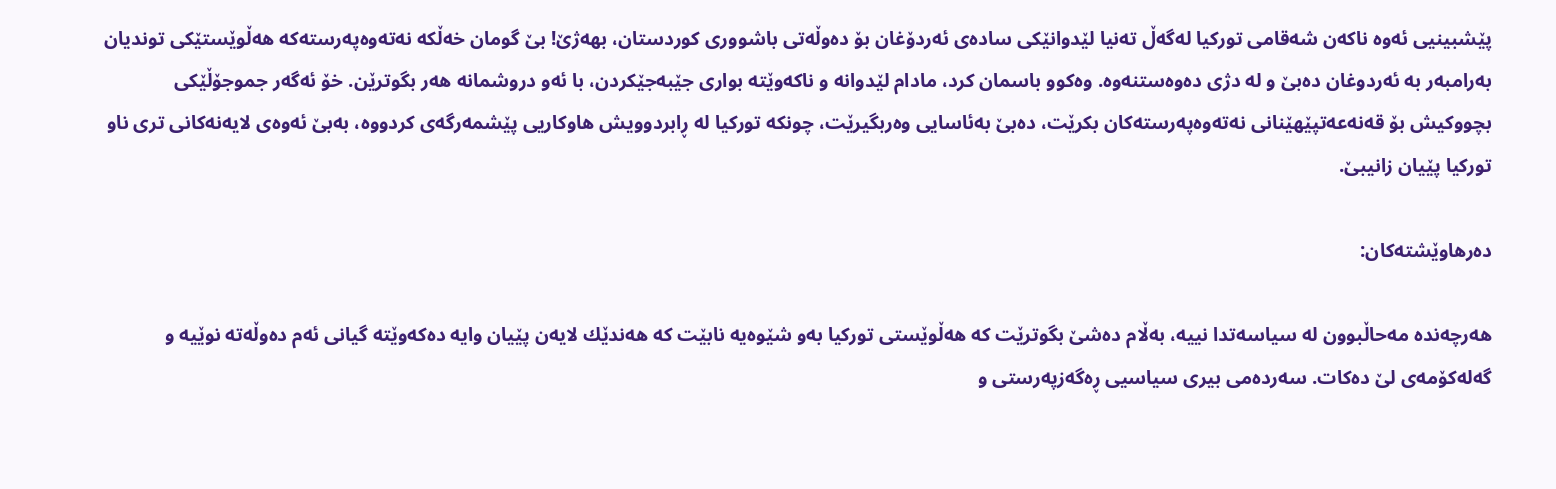پێشبينیى ئه‌وه‌ ناكه‌ن شه‌قامى توركيا له‌گه‌ڵ ته‌نیا لێدوانێكى ساده‌ى ئه‌ردۆغان بۆ ده‌وڵه‌تى باشوورى كوردستان، بهه‌ژێ! بێ گومان خه‌ڵكه‌ نه‌ته‌وه‌په‌رسته‌كه‌ هه‌ڵوێستێكى تونديان به‌رامبه‌ر به ‌ئه‌ردوغان ده‌بێ و له‌ دژى ده‌وه‌ستنه‌وه‌. وه‌كوو باسمان كرد، مادام لێدوانه ‌و ناكه‌وێته‌ بوارى جێبه‌جێكردن، با ئه‌و دروشمانه‌ هه‌ر بگوترێن. خۆ ئه‌گه‌ر جموجۆڵێكى بچووكيش بۆ قه‌نه‌عه‌تپێهێنانى نه‌ته‌وه‌په‌رسته‌كان بكرێت، ده‌بێ به‌ئاسايى وه‌ربگيرێت، چونكه‌ توركيا له ‌ڕابردوویش هاوكاریى پێشمه‌رگه‌ى كردووه،‌ به‌بێ ئه‌وه‌ى لايه‌نه‌كانى ترى ناو  توركيا پێيان زانيبێ.

ده‌رهاوێشته‌كان:

هه‌رچه‌نده‌ مه‌حاڵبوون له‌ سياسه‌تدا نيیه‌، به‌ڵام ده‌شێ بگوترێت كه‌ هه‌ڵوێستى توركيا به‌و شێوه‌يه‌ نابێت كه‌ هه‌ندێك لايه‌ن پێيان وايه‌ ده‌كه‌وێته‌ گيانى ئه‌م ده‌وڵه‌ته‌ نوێيه‌ و گه‌له‌كۆمه‌ى لێ ده‌كات. سه‌رده‌مى بيرى سياسیى ڕه‌گه‌زپه‌رستى و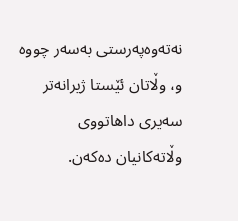نه‌ته‌وه‌په‌رستى به‌سه‌ر چووه‌ و، وڵاتان ئێستا‌ ژيرانه‌تر سه‌يرى داهاتووى وڵاته‌كانيان ده‌كه‌ن.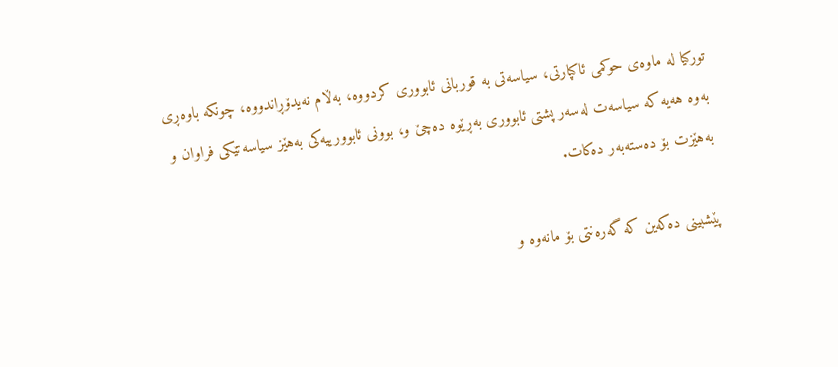توركيا له ‌ماوه‌ى حوكمى ئاكپارتى، سياسه‌تى به ‌قوربانى ئابوورى كردووه‌، به‌ڵام نه‌يدۆڕاندووه‌‌، چونكه‌ باوه‌ڕى به‌وه‌ هه‌يه‌ كه‌ سياسه‌ت له‌سه‌ر پشتى ئابوورى به‌ڕێوه‌ ده‌چێ و، بوونى ئابوورييه‌كى به‌هێز سياسه‌تێكى فراوان و به‌هێزت بۆ ده‌سته‌به‌ر ده‌كات.

پێشبينى ده‌كه‌ين كه‌ گه‌رەنتی بۆ مانەوە و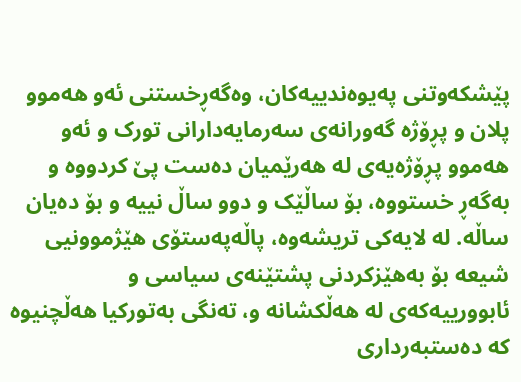پێشکەوتنی پەیوەندییەکان، وه‌گه‌ڕخستنى ئه‌و هه‌موو پلان و پڕۆژه‌ گه‌ورانه‌ى سەرمایەدارانی تورک و ئەو هەموو پڕۆژه‌یه‌ی لە هەرێمیان دەست پێ کردووە و بەگەڕ خستووە، بۆ ساڵێک و دوو ساڵ نییە و بۆ دەیان ساڵە. له ‌لايه‌كى تريشه‌وه‌، پاڵه‌په‌ستۆى هێژموونیی شيعه‌ بۆ به‌هێزكردنى پشتێنه‌ى سياسى و ئابوورييه‌كه‌ى له ‌هه‌ڵكشانه ‌و، ته‌نگى به‌توركيا هه‌ڵچنيوه‌ كه ‌ده‌ستبه‌ردارى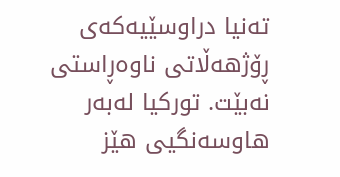ته‌نیا دراوسێيه‌كه‌ى ڕۆژهه‌ڵاتى ناوه‌ڕاستى نه‌بێت. توركيا له‌به‌ر هاوسه‌نگیى هێز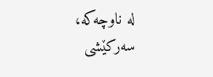له ‌ناوچه‌كه‌، سه‌ركێشى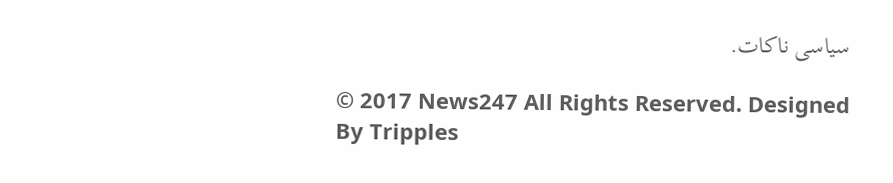سياسی ناكات.

© 2017 News247 All Rights Reserved. Designed By Tripples